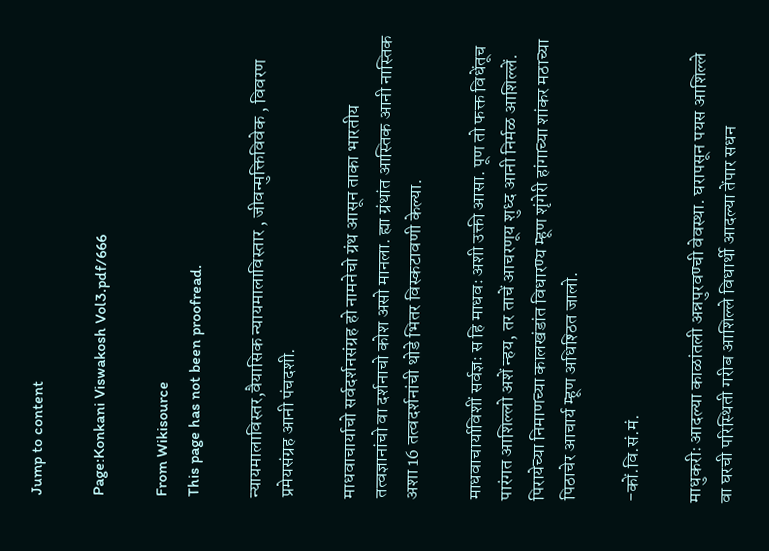Jump to content

Page:Konkani Viswakosh Vol3.pdf/666

From Wikisource
This page has not been proofread.

न्यायमालाविस्तर,वैयासिक न्यायमालाविस्तार , जीवन्मुक्तिविवेक , विवरण प्रमेयसंग्रह आनी पंचदशी.

माधवाचार्याचो सर्वदर्शनसंग्रह हो नामनेचो ग्रंथ आसून ताका भारतीय तत्वज्ञानांचो वा दर्शनाचो कोश असो मानला. ह्या ग्रंथांत आस्तिक आनी नास्तिक अशा 16 तत्वदर्शनांची थोडे भितर विस्कटावणी केल्या.

माधवाचार्याविशीं सर्वज्ञः स हि माधवः अशी उक्ती आसा. पूण तो फक्त विधेंतूच पारंगत आशिल्लो अशें न्हय, तर ताचें आचरणूय शुध्द आनी निर्मळ आशिल्लें. पिरायेच्या निमाणच्या कालखंडांत विधारण्य म्हूण शृंगेरी हांगाच्या शांकर मठाच्या पिठाचेर आचार्य म्हूण अधिश्ठित जालो.

-कों.वि.सं.मं.

माधुकरीः आदल्या काळांतली अन्नपुरवण्ची वेवस्था. घरापसून पयस आशिल्ले वा घरची परिस्थिती गरीब आशिल्ले विधार्थी आदल्या तेंपार सधन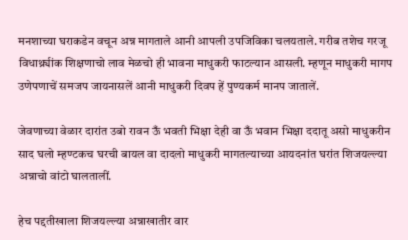मनशाच्या घराकडेन वचून अन्न मागताले आनी आपली उपजिविका चलयताले. गरीब तशेच गरजू विधार्थ्र्यांक शिक्षणाचो लाव मेळचो ही भावना माधुकरी फाटल्यान आसली. म्हणून माधुकरी मागप उणेपणाचें समजप जायनासलें आनी माधुकरी दिवप हें पुण्यकर्म मानप जातालें.

जेवणाच्या वेळार दारांत उबो रावन ऊँ भवती भिक्षा देही वा ऊँ भवान भिक्षा ददातू असो माधुकरीन साद घलो म्हण्टकच घरची बायल वा दादलो माधुकरी मागतल्याच्या आयदनांत घरांत शिजयल्ल्या अन्नाचो वांटो घालतालीं.

हेच पद्दतीखाला शिजयल्ल्या अन्नाखातीर वार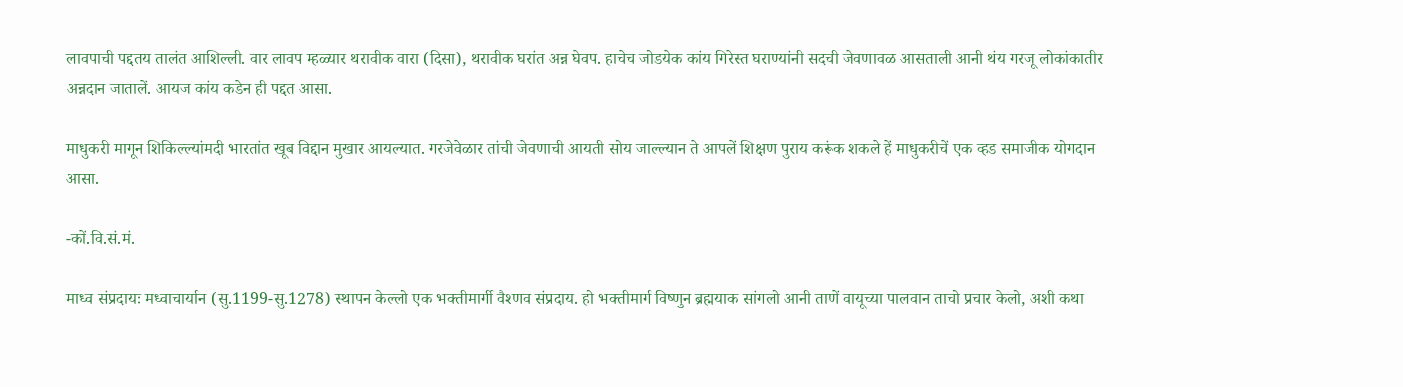लावपाची पद्दतय तालंत आशिल्ली. वार लावप म्हळ्यार थरावीक वारा (दिसा), थरावीक घरांत अन्न घेवप. हाचेच जोडयेक कांय गिरेस्त घराण्यांनी सदची जेवणावळ आसताली आनी थंय गरजू लोकांकातीर अन्नदान जातालें. आयज कांय कडेन ही पद्दत आसा.

माधुकरी मागून शिकिल्ल्यांमदी भारतांत खूब विद्दान मुखार आयल्यात. गरजेवेळार तांची जेवणाची आयती सोय जाल्ल्यान ते आपलें शिक्षण पुराय करूंक शकले हें माधुकरीचें एक व्हड समाजीक योगदान आसा.

-कों.वि.सं.मं.

माध्व संप्रदायः मध्वाचार्यान (सु.1199-सु.1278) स्थापन केल्लो एक भक्तीमार्गी वैश्णव संप्रदाय. हो भक्तीमार्ग विष्णुन ब्रह्मयाक सांगलो आनी ताणें वायूच्या पालवान ताचो प्रचार केलो, अशी कथा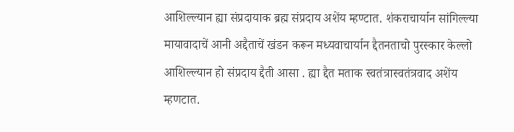आशिल्ल्यान ह्या संप्रदायाक ब्रह्म संप्रदाय अशेंय म्हण्टात. शंकराचार्यान सांगिल्ल्या मायावादाचें आनी अद्दैताचें खंडन करून मध्यवाचार्यान द्दैतनताचो पुरस्कार केल्लो आशिल्ल्यान हो संप्रदाय द्दैती आसा . ह्या द्दैत मताक स्वतंत्रास्वतंत्रवाद अशेंय म्हणटात.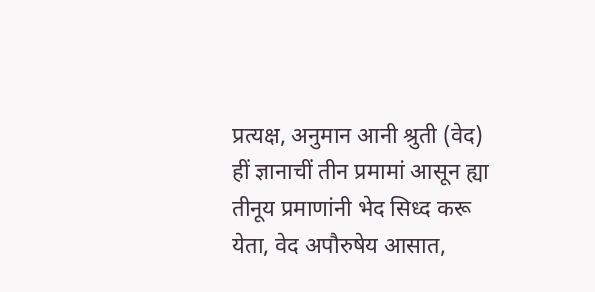प्रत्यक्ष, अनुमान आनी श्रुती (वेद) हीं ज्ञानाचीं तीन प्रमामां आसून ह्या तीनूय प्रमाणांनी भेद सिध्द करू येता, वेद अपौरुषेय आसात,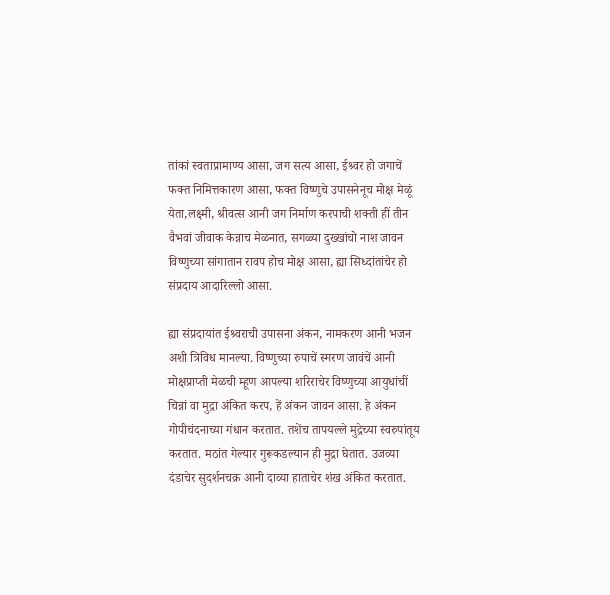तांकां स्वताप्रामाण्य आसा, जग सत्य आसा, ईश्र्वर हो जगाचें फक्त निमित्तकारण आसा, फक्त विष्णुचे उपासनेनूच मोक्ष मेळूं येता,लक्ष्मी, श्रीवत्स आनी जग निर्माण करपाची शक्ती हीं तीन वैभवां जीवाक केन्नाच मेळनात, सगळ्या दुख्खांचो नाश जावन विष्णुच्या सांगातान रावप होच मोक्ष आसा, ह्या सिध्दांतांचेर हो संप्रदाय आदारिल्लो आसा.

ह्या संप्रदायांत ईश्र्वराची उपासना अंकन, नामकरण आनी भजन अशी त्रिविध मानल्या. विष्णुच्या रुपाचें स्मरण जावंचें आनी मोक्षप्राप्ती मेळची म्हूण आपल्या शरिराचेर विष्णुच्या आयुधांचीं चिन्नां वा मुद्रा अंकित करप, हें अंकन जावन आसा. हे अंकन गोपीचंदनाच्या गंधान करतात. तशेंच तापयल्ले मुद्रेच्या स्वरुपांतूय करतात. मठांत गेल्यार गुरूकडल्यान ही मुद्रा घेतात. उजव्या दंडाचेर सुदर्शनचक्र आनी दाव्या हाताचेर शंख अंकित करतात.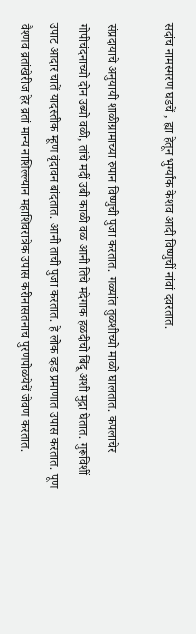सदांच नामस्मरण घडचें , ह्या हेतून भुर्ग्यांक केशव आदी विष्णुचीं नांवां दवरतात.

संप्रदायाचे अनुयायी शाळीग्रामाच्या रुपान विष्णुची पुजा करतात. गळ्यांत तुळशीच्यो माळो घालतात. कपलाचेर गोपीचंदनाच्यो दोन उब्यो वळी, तांचे मदीं उबी काळी वळ आनी तिचे मदेगाक हळदीचो बिंदू अशी मुद्रा घेतात. गुरूविशीं उपाट आदार चातें यादस्तीक म्हूण वृंदावन बांदतात. आनी ताची पुजा करतात. हे लोक व्हड प्रमाणात उपास करतात. पूण वैश्णव व्रतांखेरीज हेर व्रतां मान्य नाशिल्ल्यान महाशिवरात्रेक उपास करीनासतनाच पुरणपोळयेचें जेवण करतात.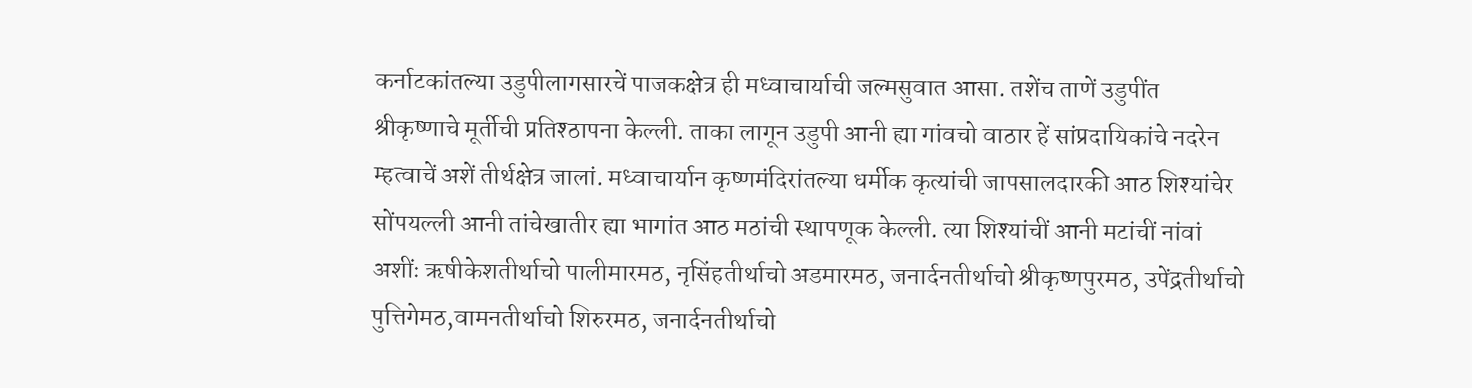कर्नाटकांतल्या उडुपीलागसारचें पाजकक्षेत्र ही मध्वाचार्याची जल्मसुवात आसा. तशेंच ताणें उडुपींत श्रीकृष्णाचे मूर्तीची प्रतिश्ठापना केल्ली. ताका लागून उडुपी आनी ह्या गांवचो वाठार हें सांप्रदायिकांचे नदरेन म्हत्वाचें अशें तीर्थक्षेत्र जालां. मध्वाचार्यान कृष्णमंदिरांतल्या धर्मीक कृत्यांची जापसालदारकी आठ शिश्यांचेर सोंपयल्ली आनी तांचेखातीर ह्या भागांत आठ मठांची स्थापणूक केल्ली. त्या शिश्यांचीं आनी मटांचीं नांवां अशींः ऋषीकेशतीर्थाचो पालीमारमठ, नृसिंहतीर्थाचो अडमारमठ, जनार्दनतीर्थाचो श्रीकृष्णपुरमठ, उपेंद्रतीर्थाचो पुत्तिगेमठ,वामनतीर्थाचो शिरुरमठ, जनार्दनतीर्थाचो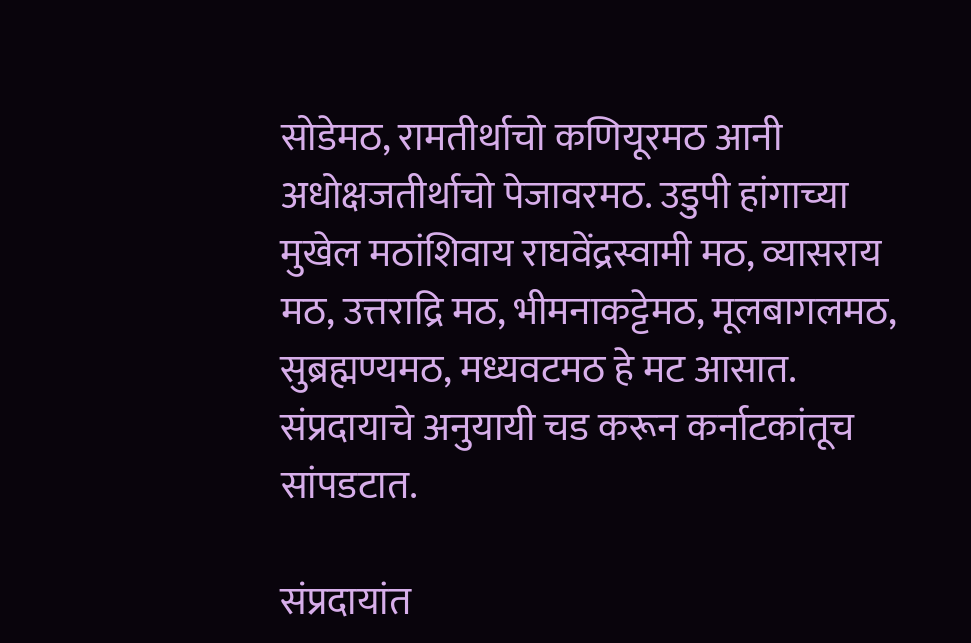सोडेमठ, रामतीर्थाचो कणियूरमठ आनी अधोक्षजतीर्थाचो पेजावरमठ. उडुपी हांगाच्या मुखेल मठांशिवाय राघवेंद्रस्वामी मठ, व्यासराय मठ, उत्तराद्रि मठ, भीमनाकट्टेमठ, मूलबागलमठ, सुब्रह्मण्यमठ, मध्यवटमठ हे मट आसात. संप्रदायाचे अनुयायी चड करून कर्नाटकांतूच सांपडटात.

संप्रदायांत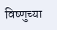विष्णुच्या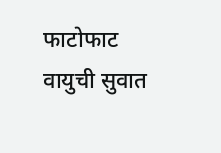फाटोफाट वायुची सुवात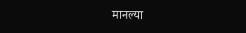मानल्या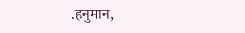.हनुमान,